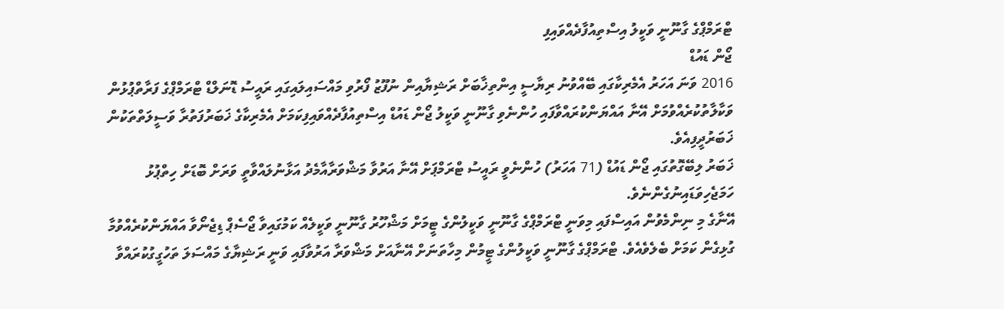ޓްރަމްޕްގެ ގާނޫނީ ވަކީލު އިސްތިއުފާދެއްވައިފި
ޖޯން ޑައުޑް
2016 ވަނަ އަހަރު އެމެރިކާގައި ބޭއްވުނު ރިޔާސީ އިންތިޚާބަށް ރަޝިޔާއިން ނުފޫޒު ފޯރުވި މައްސައިލައިގައި ރައީސު ޑޮނަލްޑް ޓްރަމްޕްގެ ފަރާތްޕުޅުން ވަކާލާތުކުރެއްވުމަށް އޭނާ އައްޔަންކުރައްވާފައި ހުންނެވި ގާނޫނީ ވަކީލު ޖޯން ޑައުޑް އިސްތިއުފާދެއްވައިފިކަމަށް އެމެރިކާގެ ޚަބަރުފަތުރާ ވަސީލަތްތަކުން ޚަބަރުދީފިއެވެ.
ޚަބަރު ލިބޭގޮތުގައި ޖޯން ޑައުޑް (71 އަހަރު) ހުންނެވީ ރައީސު ޓްރަމްޕަށް އޭނާ އަރުވާ މަޝްވަރާއާމެދު އަޅާނުލައްވާތީ ވަރަށް ބޮޑަށް ހިތްޕުޅު ހަމަޖެހިވަޑައިނުގެންނެވެ.
އޭނާގެ މި ނިންމެވުން އައިސްފައި މިވަނީ ޓްރަމްޕްގެ ގާނޫނީ ވަކީލުންގެ ޓީމަށް މަޝްހޫރު ގާނޫނީ ވަކީލެއް ކަމުގައިވާ ޖޯސެޕް ޑިޖެނޯވާ އައްޔަންކުރެއްވުމާ ގުޅިގެން ކަމަށް ބެލެވެއެވެ. ޓްރަމްޕްގެ ގާނޫނީ ވަކީލުންގެ ޓީމުން މިހާތަނަށް އޭނާއަށް މަޝްވަރާ އަރުވާފައި ވަނީ ރަޝިޔާގެ މައްސަލަ ތަހުގީގުކުރައްވާ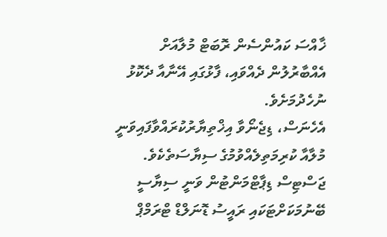ޚާއްސަ ކައުންސެން ރޮބަޓް މުލާއަށް އެއްބާރުލުން ދެއްވައި، ފާޅުގައި އޭނާއާ ދެކޮޅު ނުހެދުމަށެވެ.
އެހެނަސް، ޑިޖެނޯވާ އިޚްތިޔާރުކުރައްވާފައިވަނީ މުލާއާ ކުރިމަތިލެއްވުމުގެ ސިޔާސަތެކެވެ. ޖަސްޓިސް ޑިޕާޓްމަންޓުން ވަނީ ސިޔާސީ ބޭނުމަކަށްޓަކައި ރައީސު ޑޮނަލްޑް ޓްރަމްޕް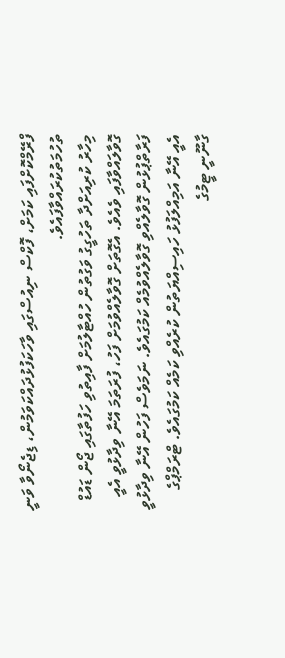ފްރޭމްކޮށްފައި ކަމަށް، ފޮކްސް ނިއުސްގައި ވާހަކަފުޅުދައްކަވަމުން، ޑިޖެނޯވާ ވަނީ ތުހުމަތުކުރައްވާފައެވެ.
މިހާރު ކުރިއަށްދާ ތަހުގީގު ވަގުތުން ހުއްޓާލުމަށް ފާއިތުވި ހަފުތާގައި ޖޯން ޑައުޑް ގޮވާލައްވާފައި ވެއެވެ. އެގޮތަށް ގޮވާލެއްވުމަށް ފަހު، ފުރަތަމަ އޭނާ ވިދާޅުވީ އެއީ ފަރާތްޕުޅުން ގޮވާލެއްވި ގޮވާލެއްވުމެއް ކަމުގައެވެ. ނަމަވެސް ފަހުން އޭނާ ވިދާޅުވީ އެއީ އޭނާ އަމިއްލަފުޅު ހައިސިއްޔަތުން ކުރެއްވި ކަމެއް ކަމުގައެވެ. ޓްރަމްޕްގެ ގާނޫނީ ޓީމުގެ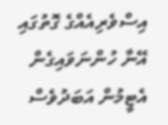އިސްވެރިއެއްގެ ގޮތުގައި އޭނާ ހުންނަވައިގެން އެޓީމުން އަބަދުވެސް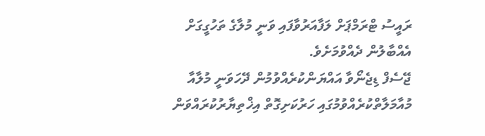ރައީސު ޓްރަމްޕަށް ލަފާއަރުވާފައި ވަނީ މުލާގެ ތަހުގީގަށް އެއްބާލުން ދެއްވުމަށެވެ.
ޖޭސެފް ޑިޖެނޯވާ އައްޔަންކުރެއްވުމުން ދޭހަވަނީ މުލާއާ މުއާމަލާތްކުރެއްވުމުގައި ހަރުކަށިގޮތް އިޚްތިޔާރުކުރައްވަން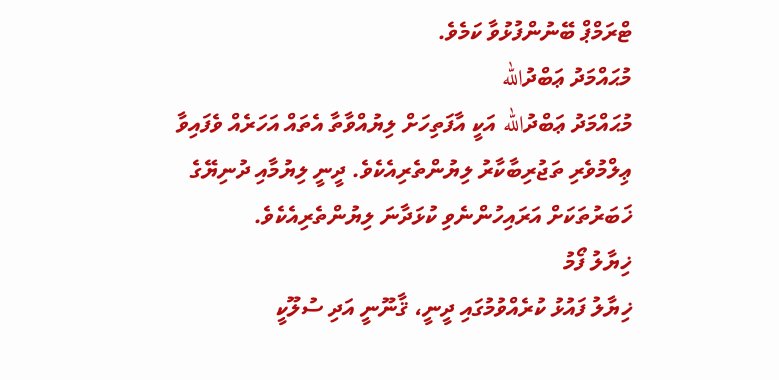ޓްރަމްޕް ބޭނުންފުޅުވާ ކަމެވެ.
މުޙައްމަދު ޢަބްދުالله
މުޙައްމަދު ޢަބްދުالله އަކީ އާފަތިހަށް ލިޔުއްވާތާ އެތައް އަހަރެއް ވެފައިވާ ޢިލްމުވެރި ތަޖުރިބާކާރު ލިޔުންތެރިއެކެވެ. ދީނީ ލިޔުމާއި ދުނިޔޭގެ ޚަބަރުތަކަށް އަރައިހުންނެވި ކުޅަދާނަ ލިޔުންތެރިއެކެވެ.
ޚިޔާލު ފޯމު
ޚިޔާލު ފައުޅު ކުރެއްވުމުގައި ދީނީ، ޤާނޫނީ އަދި ސުލޫކީ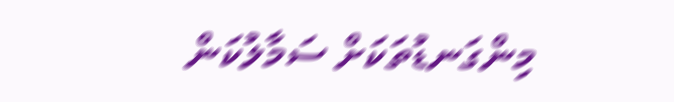މިންގަނޑުތަކަށް ސަމާލުކަން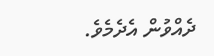ދެއްވުން އެދެމެވެ.